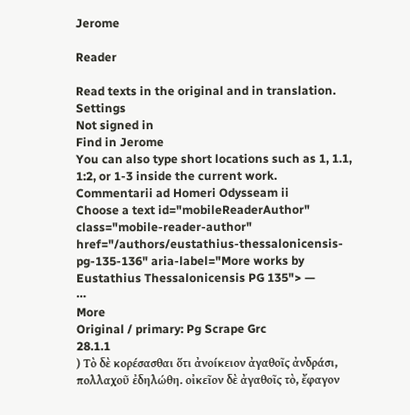Jerome

Reader

Read texts in the original and in translation.
Settings
Not signed in
Find in Jerome
You can also type short locations such as 1, 1.1, 1:2, or 1-3 inside the current work.
Commentarii ad Homeri Odysseam ii
Choose a text id="mobileReaderAuthor" class="mobile-reader-author" href="/authors/eustathius-thessalonicensis-pg-135-136" aria-label="More works by Eustathius Thessalonicensis PG 135"> —
⋯
More
Original / primary: Pg Scrape Grc
28.1.1
) Τὸ δὲ κορέσασθαι ὅτι ἀνοίκειον ἀγαθοῖς ἀνδράσι, πολλαχοῦ ἐδηλώθη. οἰκεῖον δὲ ἀγαθοῖς τὸ, ἔφαγον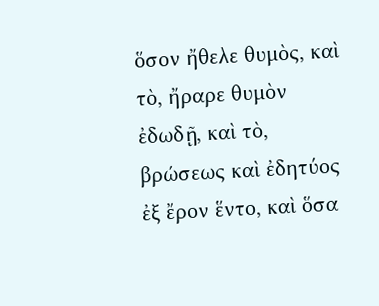ὅσον ἤθελε θυμὸς, καὶ τὸ, ἤραρε θυμὸν ἐδωδῇ, καὶ τὸ, βρώσεως καὶ ἐδητύος ἐξ ἔρον ἕντο, καὶ ὅσα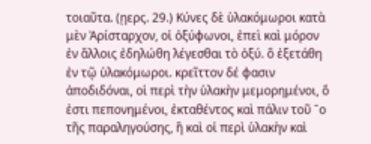τοιαῦτα. (ῃερς. 29.) Κύνες δὲ ὑλακόμωροι κατὰ μὲν Ἀρίσταρχον, οἱ ὀξύφωνοι, ἐπεὶ καὶ μόρον ἐν ἄλλοις ἐδηλώθη λέγεσθαι τὸ ὀξύ. ὃ ἐξετάθη ἐν τῷ ὑλακόμωροι. κρεῖττον δέ φασιν ἀποδιδόναι, οἱ περὶ τὴν ὑλακὴν μεμορημένοι, ὅ ἐστι πεπονημένοι, ἐκταθέντος καὶ πάλιν τοῦ ˉο τῆς παραληγούσης, ἢ καὶ οἱ περὶ ὑλακὴν καὶ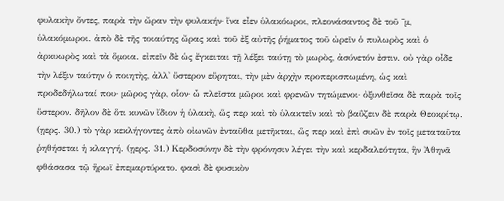φυλακὴν ὄντες, παρὰ τὴν ὤραν τὴν φυλακήν· ἵνα εἶεν ὑλακόωροι, πλεονάσαντος δὲ τοῦ ˉμ, ὑλακόμωροι. ἀπὸ δὲ τῆς τοιαύτης ὤρας καὶ τοῦ ἐξ αὐτῆς ῥήματος τοῦ ὠρεῖν ὁ πυλωρὸς καὶ ὁ ἀρκυωρὸς καὶ τὰ ὅμοια. εἰπεῖν δὲ ὡς ἔγκειται τῇ λέξει ταύτῃ τὸ μωρὸς, ἀσύνετόν ἐστιν. οὐ γὰρ οἶδε τὴν λέξιν ταύτην ὁ ποιητὴς, ἀλλ' ὕστερον εὕρηται, τὴν μὲν ἀρχὴν προπερισπωμένη, ὡς καὶ προδεδήλωταί που· μῶρος γὰρ, οἷον· ὦ πλεῖστα μῶροι καὶ φρενῶν τητώμενοι· ὀξυνθεῖσα δὲ παρὰ τοῖς ὕστερον. δῆλον δὲ ὅτι κυνῶν ἴδιον ἡ ὑλακὴ, ὥς περ καὶ τὸ ὑλακτεῖν καὶ τὸ βαΰζειν δὲ παρὰ Θεοκρίτῳ. (ῃερς. 30.) τὸ γὰρ κεκλήγοντες ἀπὸ οἰωνῶν ἐνταῦθα μετῆκται, ὥς περ καὶ ἐπὶ συῶν ἐν τοῖς μεταταῦτα ῥηθήσεται ἡ κλαγγή. (ῃερς. 31.) Κερδοσύνην δὲ τὴν φρόνησιν λέγει τὴν καὶ κερδαλεότητα, ἣν Ἀθηνᾶ φθάσασα τῷ ἥρωϊ ἐπεμαρτύρατο. φασὶ δὲ φυσικὸν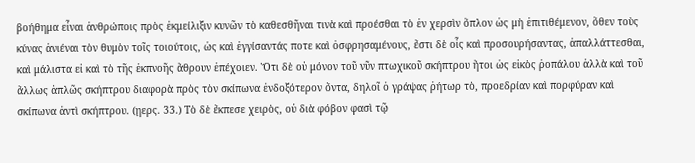βοήθημα εἶναι ἀνθρώποις πρὸς ἐκμείλιξιν κυνῶν τὸ καθεσθῆναι τινὰ καὶ προέσθαι τὸ ἐν χερσὶν ὅπλον ὡς μὴ ἐπιτιθέμενον, ὅθεν τοὺς κύνας ἀνιέναι τὸν θυμὸν τοῖς τοιούτοις, ὡς καὶ ἐγγίσαντάς ποτε καὶ ὀσφρησαμένους, ἔστι δὲ οἷς καὶ προσουρήσαντας, ἀπαλλάττεσθαι, καὶ μάλιστα εἰ καὶ τὸ τῆς ἐκπνοῆς ἄθρουν ἐπέχοιεν. Ὅτι δὲ οὐ μόνον τοῦ νῦν πτωχικοῦ σκήπτρου ἤτοι ὡς εἰκὸς ῥοπάλου ἀλλὰ καὶ τοῦ ἄλλως ἁπλῶς σκήπτρου διαφορὰ πρὸς τὸν σκίπωνα ἐνδοξότερον ὄντα, δηλοῖ ὁ γράψας ῥήτωρ τὸ, προεδρίαν καὶ πορφύραν καὶ σκίπωνα ἀντὶ σκήπτρου. (ῃερς. 33.) Τὸ δὲ ἔκπεσε χειρὸς, οὐ διὰ φόβον φασὶ τῷ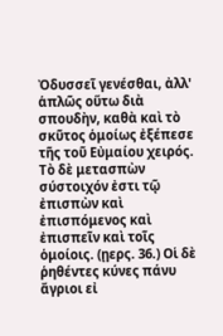Ὀδυσσεῖ γενέσθαι, ἀλλ' ἁπλῶς οὕτω διὰ σπουδὴν, καθὰ καὶ τὸ σκῦτος ὁμοίως ἐξέπεσε τῆς τοῦ Εὐμαίου χειρός. Τὸ δὲ μετασπὼν σύστοιχόν ἐστι τῷ ἐπισπὼν καὶ ἐπισπόμενος καὶ ἐπισπεῖν καὶ τοῖς ὁμοίοις. (ῃερς. 36.) Οἱ δὲ ῥηθέντες κύνες πάνυ ἄγριοι εἰ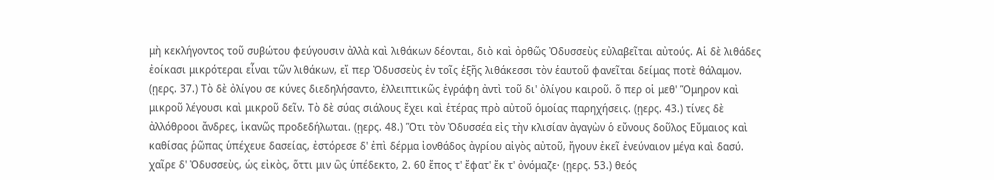μὴ κεκλήγοντος τοῦ συβώτου φεύγουσιν ἀλλὰ καὶ λιθάκων δέονται, διὸ καὶ ὀρθῶς Ὀδυσσεὺς εὐλαβεῖται αὐτούς. Αἱ δὲ λιθάδες ἐοίκασι μικρότεραι εἶναι τῶν λιθάκων, εἴ περ Ὀδυσσεὺς ἐν τοῖς ἑξῆς λιθάκεσσι τὸν ἑαυτοῦ φανεῖται δείμας ποτὲ θάλαμον. (ῃερς. 37.) Τὸ δὲ ὀλίγου σε κύνες διεδηλήσαντο, ἐλλειπτικῶς ἐγράφη ἀντὶ τοῦ δι' ὀλίγου καιροῦ. ὅ περ οἱ μεθ' Ὅμηρον καὶ μικροῦ λέγουσι καὶ μικροῦ δεῖν. Τὸ δὲ σύας σιάλους ἔχει καὶ ἑτέρας πρὸ αὐτοῦ ὁμοίας παρηχήσεις. (ῃερς. 43.) τίνες δὲ ἀλλόθροοι ἄνδρες, ἱκανῶς προδεδήλωται. (ῃερς. 48.) Ὅτι τὸν Ὀδυσσέα εἰς τὴν κλισίαν ἀγαγὼν ὁ εὔνους δοῦλος Εὔμαιος καὶ καθίσας ῥῶπας ὑπέχευε δασείας, ἐστόρεσε δ' ἐπὶ δέρμα ἰονθάδος ἀγρίου αἰγὸς αὐτοῦ, ἤγουν ἐκεῖ ἐνεύναιον μέγα καὶ δασύ. χαῖρε δ' Ὀδυσσεὺς, ὡς εἰκὸς, ὅττι μιν ὣς ὑπέδεκτο, 2. 60 ἔπος τ' ἔφατ' ἔκ τ' ὀνόμαζε· (ῃερς. 53.) θεός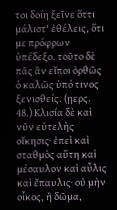τοι δοίη ξεῖνε ὅττι μάλιστ' ἐθέλεις, ὅτι με πρόφρων ὑπέδεξο. τοῦτο δὲ πᾶς ἂν εἴποι ὀρθῶς ὁ καλῶς ὑπό τινος ξενισθείς. (ῃερς. 48.) Κλισία δὲ καὶ νῦν εὐτελὴς οἴκησις· ἐπεὶ καὶ σταθμὸς αὕτη καὶ μέσαυλον καὶ αὖλις καὶ ἔπαυλις· οὐ μὴν οἶκος, ἢ δῶμα,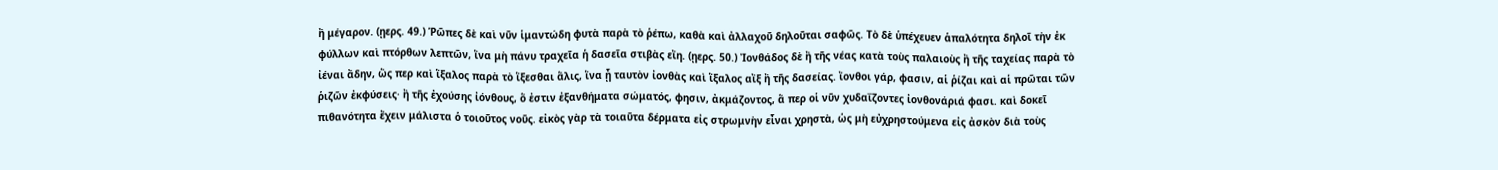ἢ μέγαρον. (ῃερς. 49.) Ῥῶπες δὲ καὶ νῦν ἱμαντώδη φυτὰ παρὰ τὸ ῥέπω, καθὰ καὶ ἀλλαχοῦ δηλοῦται σαφῶς. Τὸ δὲ ὑπέχευεν ἁπαλότητα δηλοῖ τὴν ἐκ φύλλων καὶ πτόρθων λεπτῶν, ἵνα μὴ πάνυ τραχεῖα ἡ δασεῖα στιβὰς εἴη. (ῃερς. 50.) Ἰονθάδος δὲ ἢ τῆς νέας κατὰ τοὺς παλαιοὺς ἢ τῆς ταχείας παρὰ τὸ ἰέναι ἄδην, ὥς περ καὶ ἵξαλος παρὰ τὸ ἵξεσθαι ἅλις, ἵνα ᾖ ταυτὸν ἰονθὰς καὶ ἵξαλος αἲξ ἢ τῆς δασείας. ἴονθοι γάρ, φασιν, αἱ ῥίζαι καὶ αἱ πρῶται τῶν ῥιζῶν ἐκφύσεις· ἢ τῆς ἐχούσης ἰόνθους, ὅ ἐστιν ἐξανθήματα σώματός, φησιν, ἀκμάζοντος, ἅ περ οἱ νῦν χυδαΐζοντες ἰονθονάριά φασι. καὶ δοκεῖ πιθανότητα ἔχειν μάλιστα ὁ τοιοῦτος νοῦς. εἰκὸς γὰρ τὰ τοιαῦτα δέρματα εἰς στρωμνὴν εἶναι χρηστὰ, ὡς μὴ εὐχρηστούμενα εἰς ἀσκὸν διὰ τοὺς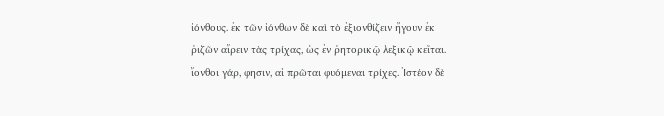ἰόνθους. ἐκ τῶν ἰόνθων δὲ καὶ τὸ ἐξιονθίζειν ἤγουν ἐκ ῥιζῶν αἴρειν τὰς τρίχας, ὡς ἐν ῥητορικῷ λεξικῷ κεῖται. ἴονθοι γάρ, φησιν, αἱ πρῶται φυόμεναι τρίχες. Ἰστέον δὲ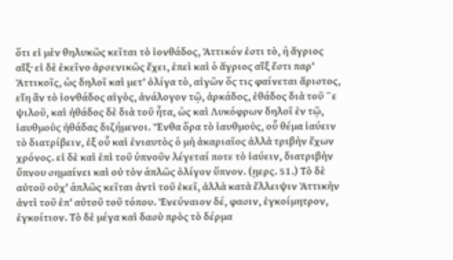ὅτι εἰ μὲν θηλυκῶς κεῖται τὸ ἰονθάδος, Ἀττικόν ἐστι τὸ, ἡ ἄγριος αἴξ· εἰ δὲ ἐκεῖνο ἀρσενικῶς ἔχει, ἐπεὶ καὶ ὁ ἄγριος αἲξ ἔστι παρ' Ἀττικοῖς, ὡς δηλοῖ καὶ μετ' ὀλίγα τὸ, αἰγῶν ὅς τις φαίνεται ἄριστος, εἴη ἂν τὸ ἰονθάδος αἰγὸς, ἀνάλογον τῷ, ἀρκάδος, ἐθάδος διὰ τοῦ ˉε ψιλοῦ, καὶ ἠθάδος δὲ διὰ τοῦ ἦτα, ὡς καὶ Λυκόφρων δηλοῖ ἐν τῷ, ἰαυθμοὺς ἠθάδας διζήμενοι. Ἔνθα ὅρα τὸ ἰαυθμοὺς, οὗ θέμα ἰαύειν τὸ διατρίβειν, ἐξ οὗ καὶ ἐνιαυτὸς ὁ μὴ ἀκαριαῖος ἀλλὰ τριβὴν ἔχων χρόνος. εἰ δὲ καὶ ἐπὶ τοῦ ὑπνοῦν λέγεταί ποτε τὸ ἰαύειν, διατριβὴν ὕπνου σημαίνει καὶ οὐ τὸν ἁπλῶς ὀλίγον ὕπνον. (ῃερς. 51.) Τὸ δὲ αὐτοῦ οὐχ' ἁπλῶς κεῖται ἀντὶ τοῦ ἐκεῖ, ἀλλὰ κατὰ ἔλλειψιν Ἀττικὴν ἀντὶ τοῦ ἐπ' αὐτοῦ τοῦ τόπου. Ἐνεύναιον δέ, φασιν, ἐγκοίμητρον, ἐγκοίτιον. Τὸ δὲ μέγα καὶ δασὺ πρὸς τὸ δέρμα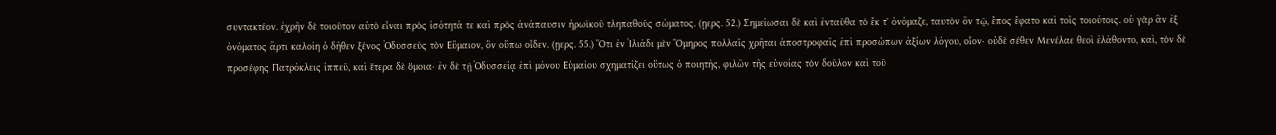συντακτέον. ἐχρῆν δὲ τοιοῦτον αὐτὸ εἶναι πρὸς ἰσότητά τε καὶ πρὸς ἀνάπαυσιν ἡρωϊκοῦ τληπαθοῦς σώματος. (ῃερς. 52.) Σημείωσαι δὲ καὶ ἐνταῦθα τὸ ἔκ τ' ὀνόμαζε, ταυτὸν ὂν τῷ, ἔπος ἔφατο καὶ τοῖς τοιούτοις. οὐ γὰρ ἂν ἐξ ὀνόματος ἄρτι καλοίη ὁ δῆθεν ξένος Ὀδυσσεὺς τὸν Εὔμαιον, ὃν οὔπω οἶδεν. (ῃερς. 55.) Ὅτι ἐν Ἰλιάδι μὲν Ὅμηρος πολλαῖς χρῆται ἀποστροφαῖς ἐπὶ προσώπων ἀξίων λόγου, οἷον· οὐδὲ σέθεν Μενέλαε θεοὶ ἐλάθοντο, καὶ, τὸν δὲ προσέφης Πατρόκλεις ἱππεῦ, καὶ ἕτερα δὲ ὅμοια· ἐν δὲ τῇ Ὀδυσσείᾳ ἐπὶ μόνου Εὐμαίου σχηματίζει οὕτως ὁ ποιητὴς, φιλῶν τῆς εὐνοίας τὸν δοῦλον καὶ τοῦ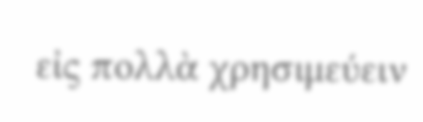εἰς πολλὰ χρησιμεύειν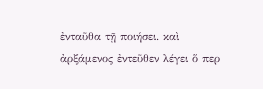ἐνταῦθα τῇ ποιήσει. καὶ ἀρξάμενος ἐντεῦθεν λέγει ὅ περ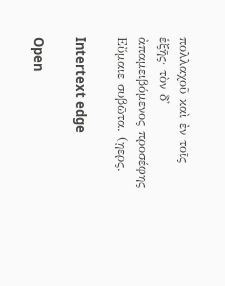πολλαχοῦ καὶ ἐν τοῖς ἑξῆς· τὸν δ' ἀπαμειβόμενος προσέφης Εὔμαιε συβῶτα. (ῃερς.

Intertext edge

Open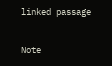linked passage

Note